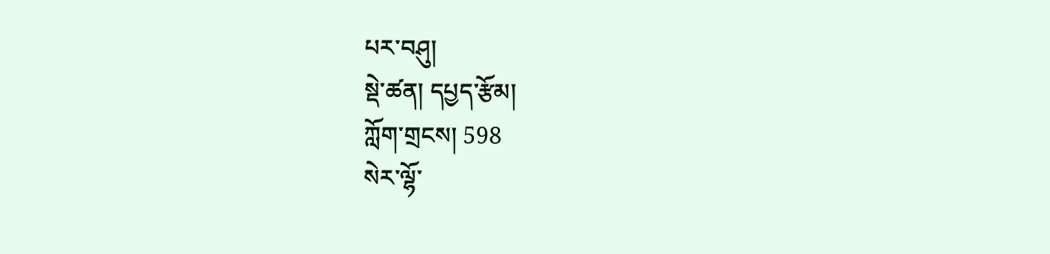པར་བཤུ།
སྡེ་ཚན། དཔྱད་རྩོམ།
ཀློག་གྲངས། 598
སེར་ལྷོ་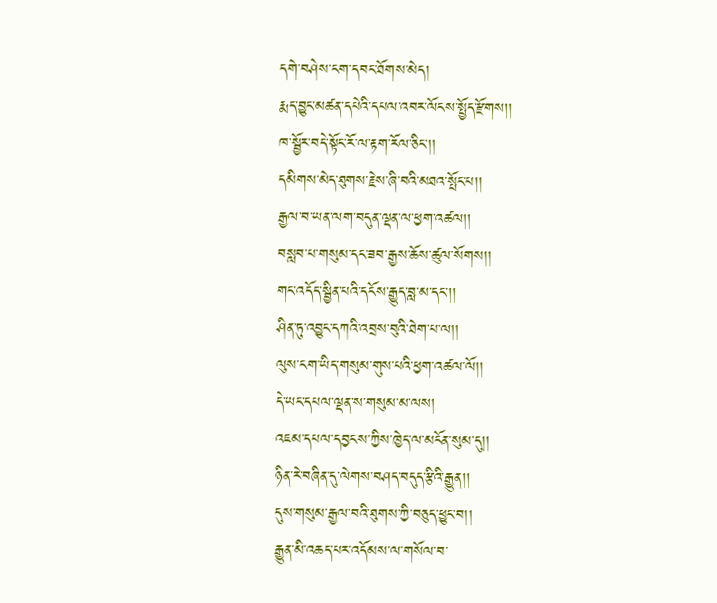དགེ་བཤེས་ངག་དབང་ཐོགས་མེད།
རྨད་བྱུང་མཚན་དཔེའི་དཔལ་འབར་ལོངས་སྤྱོད་རྫོགས།།
ཁ་སྦྱོར་བདེ་སྟོང་རོ་ལ་རྟག་རོལ་ཅིང་།།
དམིགས་མེད་ཐུགས་རྗེས་ཞི་བའི་མཐའ་སྤོང་པ།།
རྒྱལ་བ་ཡན་ལག་བདུན་ལྡན་ལ་ཕྱག་འཚལ།།
བསླབ་པ་གསུམ་དང་ཟབ་རྒྱས་ཆོས་ཚུལ་སོགས།།
གང་འདོད་སྦྱིན་པའི་དངོས་རྒྱུད་བླ་མ་དང་།།
ཤིན་ཏུ་འབྱུང་དཀའི་འབྲས་བུའི་ཐེག་པ་ལ།།
ལུས་ངག་ཡིད་གསུམ་གུས་པའི་ཕྱག་འཚལ་ལོ།།
དེ་ཡང་དཔལ་ལྡན་ས་གསུམ་མ་ལས།
འཇམ་དཔལ་དབྱངས་ཀྱིས་ཁྱེད་ལ་མངོན་སུམ་དུ།།
ཉིན་རེ་བཞིན་དུ་ལེགས་བཤད་བདུད་རྩིའི་རྒྱུན།།
དུས་གསུམ་རྒྱལ་བའི་ཐུགས་ཀྱི་བཅུད་ཕྱུང་བ།།
རྒྱུན་མི་འཆད་པར་འདོམས་ལ་གསོལ་བ་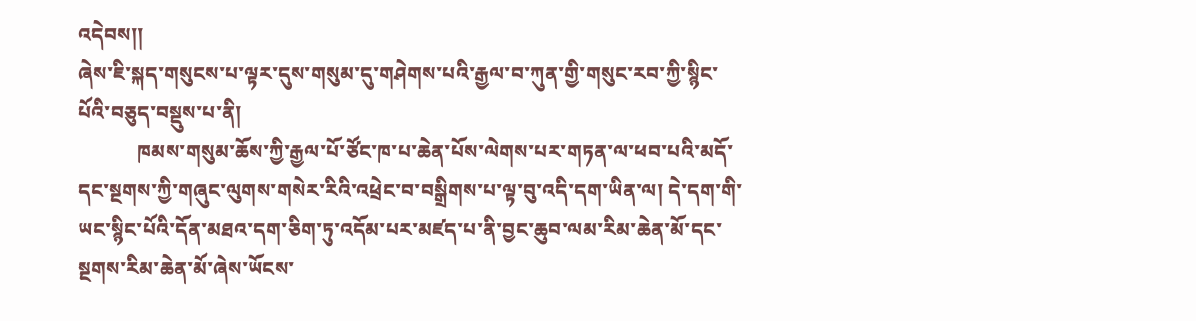འདེབས།།
ཞེས་ཇི་སྐད་གསུངས་པ་ལྟར་དུས་གསུམ་དུ་གཤེགས་པའི་རྒྱལ་བ་ཀུན་གྱི་གསུང་རབ་ཀྱི་སྙིང་པོའི་བཅུད་བསྡུས་པ་ནི།
            ཁམས་གསུམ་ཆོས་ཀྱི་རྒྱལ་པོ་ཙོང་ཁ་པ་ཆེན་པོས་ལེགས་པར་གཏན་ལ་ཕབ་པའི་མདོ་དང་སྔགས་ཀྱི་གཞུང་ལུགས་གསེར་རིའི་འཕྲེང་བ་བསྒྲིགས་པ་ལྟ་བུ་འདི་དག་ཡིན་ལ། དེ་དག་གི་ཡང་སྙིང་པོའི་དོན་མཐའ་དག་ཅིག་ཏུ་འདོམ་པར་མཛད་པ་ནི་བྱང་ཆུབ་ལམ་རིམ་ཆེན་མོ་དང་སྔགས་རིམ་ཆེན་མོ་ཞེས་ཡོངས་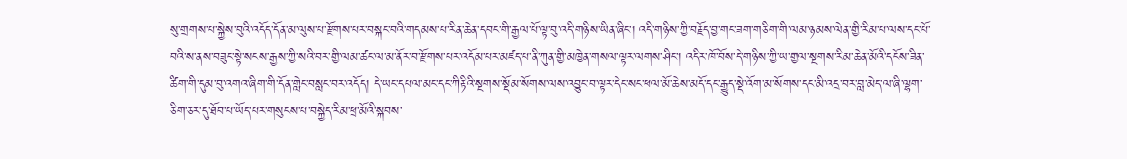སུ་གྲགས་པ་སྐྱེས་བུའི་འདོད་དོན་མ་ལུས་པ་རྫོགས་པར་བསྐང་བའི་གདམས་པ་རིན་ཆེན་དབང་གི་རྒྱལ་པོ་ལྟ་བུ་འདི་གཉིས་ཡིན་ཞིང་། འདི་གཉིས་ཀྱི་བརྗོད་བྱ་གང་ཟག་གཅིག་གི་ལམ་ཉམས་ལེན་གྱི་རིམ་པ་ལས་དང་པོ་བའི་ས་ནས་བཟུང་སྟེ་སངས་རྒྱས་ཀྱི་སའི་བར་གྱི་ལམ་ཚང་ལ་མ་ནོར་བ་རྫོགས་པར་འདོམ་པར་མཛད་པ་ནི་ཀུན་གྱི་མཁྱེན་གསལ་ལྟར་ལགས་ཤིང་། འདིར་ཁོ་བོས་དེ་གཉིས་ཀྱི་ཡ་གྱལ་སྔགས་རིམ་ཆེན་མོའི་དངོས་ཟིན་ཚིག་གི་དུམ་བུ་འགའ་ཞིག་གི་དོན་གླེང་བསླང་བར་འདོད། དེ་ཡང་དཔལ་མང་དང་ཀིརྟིའི་སྔགས་སྡོམ་སོགས་ལས་འབྱུང་བ་ལྟར་དེང་སང་ཕལ་མོ་ཆེས་མདོ་དང་རྒྱུད་སྡེ་འོག་མ་སོགས་དང་མི་འདྲ་བར་བླ་མེད་ལ་ཞི་ལྷག་ཅིག་ཅར་དུ་ཐོབ་པ་ཡོད་པར་གསུངས་པ་བསྐྱེད་རིམ་ཕྲ་མོའི་སྐབས་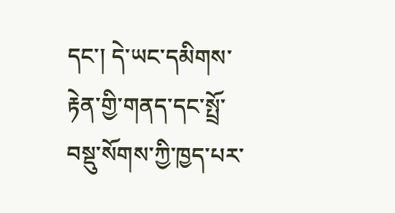དང་། དེ་ཡང་དམིགས་རྟེན་གྱི་གནད་དང་སྤྲོ་བསྡུ་སོགས་ཀྱི་ཁྱད་པར་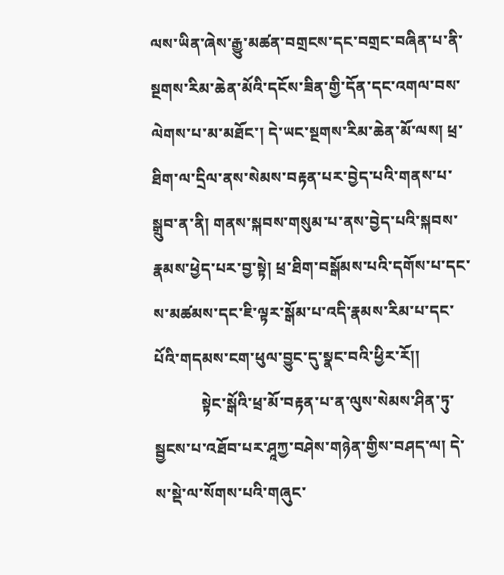ལས་ཡིན་ཞེས་རྒྱུ་མཚན་བགྲངས་དང་བགྲང་བཞིན་པ་ནི་སྔགས་རིམ་ཆེན་མོའི་དངོས་ཟིན་གྱི་དོན་དང་འགལ་བས་ལེགས་པ་མ་མཐོང་། དེ་ཡང་སྔགས་རིམ་ཆེན་མོ་ལས། ཕྲ་ཐིག་ལ་དྲིལ་ནས་སེམས་བརྟན་པར་བྱེད་པའི་གནས་པ་སྒྲུབ་ན་ནི། གནས་སྐབས་གསུམ་པ་ནས་བྱེད་པའི་སྐབས་རྣམས་ཕྱེད་པར་བྱ་སྟེ། ཕྲ་ཐིག་བསྒོམས་པའི་དགོས་པ་དང་ས་མཚམས་དང་ཇི་ལྟར་སྒོམ་པ་འདི་རྣམས་རིམ་པ་དང་པོའི་གདམས་ངག་ཕུལ་བྱུང་དུ་སྣང་བའི་ཕྱིར་རོ།།
            སྟེང་སྒོའི་ཕྲ་མོ་བརྟན་པ་ན་ལུས་སེམས་ཤིན་ཏུ་སྦྱངས་པ་འཐོབ་པར་ཤཱཀྱ་བཤེས་གཉེན་གྱིས་བཤད་ལ། དེ་ས་སྡེ་ལ་སོགས་པའི་གཞུང་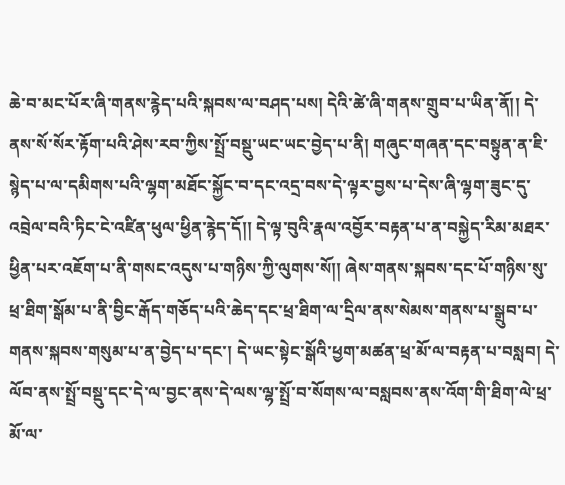ཆེ་བ་མང་པོར་ཞི་གནས་རྙེད་པའི་སྐབས་ལ་བཤད་པས། དེའི་ཚེ་ཞི་གནས་གྲུབ་པ་ཡིན་ནོ།། དེ་ནས་སོ་སོར་རྟོག་པའི་ཤེས་རབ་ཀྱིས་སྤྲོ་བསྡུ་ཡང་ཡང་བྱེད་པ་ནི། གཞུང་གཞན་དང་བསྟུན་ན་ཇི་སྙེད་པ་ལ་དམིགས་པའི་ལྷག་མཐོང་སྐྱོང་བ་དང་འདྲ་བས་དེ་ལྟར་བྱས་པ་དེས་ཞི་ལྷག་ཟུང་དུ་འབྲེལ་བའི་ཏིང་ངེ་འཛིན་ཕུལ་ཕྱིན་རྙེད་དོ།། དེ་ལྟ་བུའི་རྣལ་འབྱོར་བརྟན་པ་ན་བསྐྱེད་རིམ་མཐར་ཕྱིན་པར་འཇོག་པ་ནི་གསང་འདུས་པ་གཉིས་ཀྱི་ལུགས་སོ།། ཞེས་གནས་སྐབས་དང་པོ་གཉིས་སུ་ཕྲ་ཐིག་སྒོམ་པ་ནི་བྱིང་རྒོད་གཅོད་པའི་ཆེད་དང་ཕྲ་ཐིག་ལ་དྲིལ་ནས་སེམས་གནས་པ་སྒྲུབ་པ་གནས་སྐབས་གསུམ་པ་ན་བྱེད་པ་དང་། དེ་ཡང་སྟེང་སྒོའི་ཕྱག་མཚན་ཕྲ་མོ་ལ་བརྟན་པ་བསླབ། དེ་ལོབ་ནས་སྤྲོ་བསྡུ་དང་དེ་ལ་བྱང་ནས་དེ་ལས་ལྷ་སྤྲོ་བ་སོགས་ལ་བསླབས་ནས་འོག་གི་ཐིག་ལེ་ཕྲ་མོ་ལ་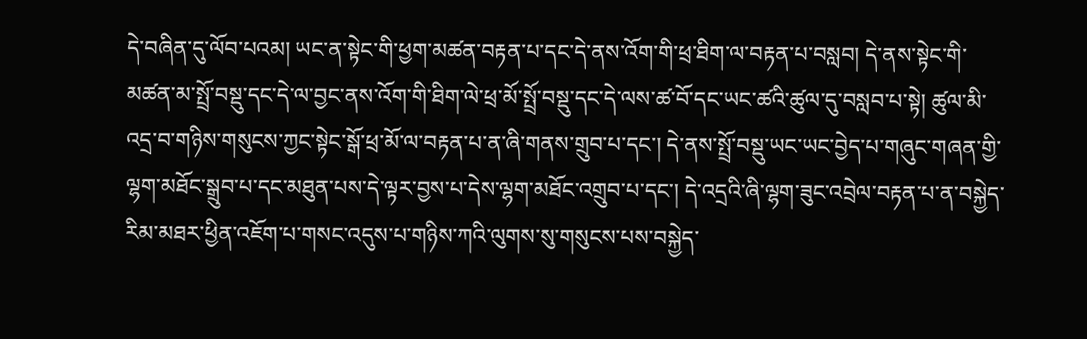དེ་བཞིན་དུ་ལོབ་པའམ། ཡང་ན་སྟེང་གི་ཕྱག་མཚན་བརྟན་པ་དང་དེ་ནས་འོག་གི་ཕྲ་ཐིག་ལ་བརྟན་པ་བསླབ། དེ་ནས་སྟེང་གི་མཚན་མ་སྤྲོ་བསྡུ་དང་དེ་ལ་བྱང་ནས་འོག་གི་ཐིག་ལེ་ཕྲ་མོ་སྤྲོ་བསྡུ་དང་དེ་ལས་ཚ་བོ་དང་ཡང་ཚའི་ཚུལ་དུ་བསླབ་པ་སྟེ། ཚུལ་མི་འདྲ་བ་གཉིས་གསུངས་ཀྱང་སྟེང་སྒོ་ཕྲ་མོ་ལ་བརྟན་པ་ན་ཞི་གནས་གྲུབ་པ་དང་། དེ་ནས་སྤྲོ་བསྡུ་ཡང་ཡང་བྱེད་པ་གཞུང་གཞན་གྱི་ལྷག་མཐོང་སྒྲུབ་པ་དང་མཐུན་པས་དེ་ལྟར་བྱས་པ་དེས་ལྷག་མཐོང་འགྲུབ་པ་དང་། དེ་འདྲའི་ཞི་ལྷག་ཟུང་འབྲེལ་བརྟན་པ་ན་བསྐྱེད་རིམ་མཐར་ཕྱིན་འཇོག་པ་གསང་འདུས་པ་གཉིས་ཀའི་ལུགས་སུ་གསུངས་པས་བསྐྱེད་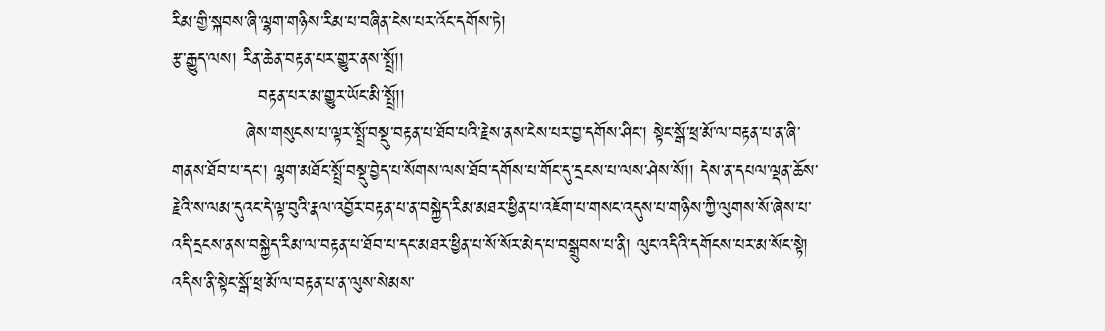རིམ་གྱི་སྐབས་ཞི་ལྷག་གཉིས་རིམ་པ་བཞིན་ངེས་པར་འོང་དགོས་ཏེ།
རྩ་རྒྱུད་ལས། རིན་ཆེན་བརྟན་པར་གྱུར་ནས་སྤྲོ།།
              བརྟན་པར་མ་གྱུར་ཡོང་མི་སྤྲོ།།
            ཞེས་གསུངས་པ་ལྟར་སྤྲོ་བསྡུ་བརྟན་པ་ཐོབ་པའི་རྗེས་ནས་ངེས་པར་བྱ་དགོས་ཤིང་། སྟེང་སྒོ་ཕྲ་མོ་ལ་བརྟན་པ་ན་ཞི་གནས་ཐོབ་པ་དང་། ལྷག་མཐོང་སྤྲོ་བསྡུ་བྱེད་པ་སོགས་ལས་ཐོབ་དགོས་པ་གོང་དུ་དྲངས་པ་ལས་ཤེས་སོ།། དེས་ན་དཔལ་ལྡན་ཆོས་རྗེའི་ས་ལམ་དུའང་དེ་ལྟ་བུའི་རྣལ་འབྱོར་བརྟན་པ་ན་བསྐྱེད་རིམ་མཐར་ཕྱིན་པ་འཇོག་པ་གསང་འདུས་པ་གཉིས་ཀྱི་ལུགས་སོ་ཞེས་པ་འདི་དྲངས་ནས་བསྐྱེད་རིམ་ལ་བརྟན་པ་ཐོབ་པ་དང་མཐར་ཕྱིན་པ་སོ་སོར་མེད་པ་བསྒྲུབས་པ་ནི། ལུང་འདིའི་དགོངས་པར་མ་སོང་སྟེ། འདིས་ནི་སྟེང་སྒོ་ཕྲ་མོ་ལ་བརྟན་པ་ན་ལུས་སེམས་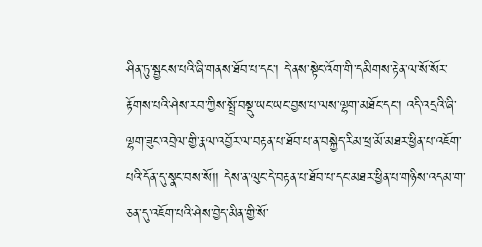ཤིན་ཏུ་སྦྱངས་པའི་ཞི་གནས་ཐོབ་པ་དང་། དེ་ནས་སྟེང་འོག་གི་དམིགས་རྟེན་ལ་སོ་སོར་རྟོགས་པའི་ཤེས་རབ་ཀྱིས་སྤྲོ་བསྡུ་ཡང་ཡང་བྱས་པ་ལས་ལྷག་མཐོང་དང་། འདི་འདྲའི་ཞི་ལྷག་ཟུང་འབྲེལ་གྱི་རྣལ་འབྱོར་ལ་བརྟན་པ་ཐོབ་པ་ན་བསྐྱེད་རིམ་ཕྲ་མོ་མཐར་ཕྱིན་པ་འཇོག་པའི་དོན་དུ་སྣང་བས་སོ།། དེས་ན་ལུང་དེ་བརྟན་པ་ཐོབ་པ་དང་མཐར་ཕྱིན་པ་གཉིས་འདམ་ག་ཅན་དུ་འཇོག་པའི་ཤེས་བྱེད་མིན་གྱི་སོ་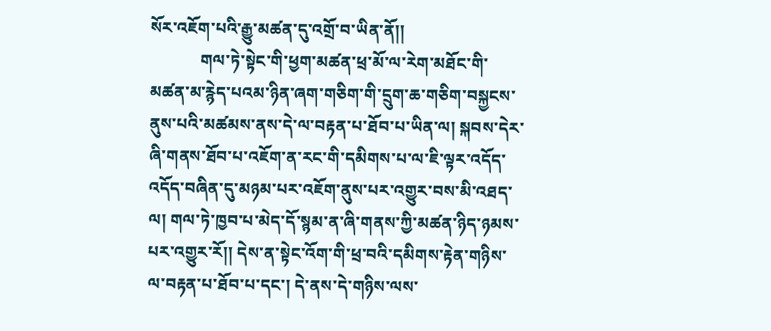སོར་འཇོག་པའི་རྒྱུ་མཚན་དུ་འགྲོ་བ་ཡིན་ནོ།།
            གལ་ཏེ་སྟེང་གི་ཕྱག་མཚན་ཕྲ་མོ་ལ་རེག་མཐོང་གི་མཚན་མ་རྙེད་པའམ་ཉིན་ཞག་གཅིག་གི་དྲུག་ཆ་གཅིག་བསྐྱངས་ནུས་པའི་མཚམས་ནས་དེ་ལ་བརྟན་པ་ཐོབ་པ་ཡིན་ལ། སྐབས་དེར་ཞི་གནས་ཐོབ་པ་འཇོག་ན་རང་གི་དམིགས་པ་ལ་ཇི་ལྟར་འདོད་འདོད་བཞིན་དུ་མཉམ་པར་འཇོག་ནུས་པར་འགྱུར་བས་མི་འཐད་ལ། གལ་ཏེ་ཁྱབ་པ་མེད་དོ་སྙམ་ན་ཞི་གནས་ཀྱི་མཚན་ཉིད་ཉམས་པར་འགྱུར་རོ།། དེས་ན་སྟེང་འོག་གི་ཕྲ་བའི་དམིགས་རྟེན་གཉིས་ལ་བརྟན་པ་ཐོབ་པ་དང་། དེ་ནས་དེ་གཉིས་ལས་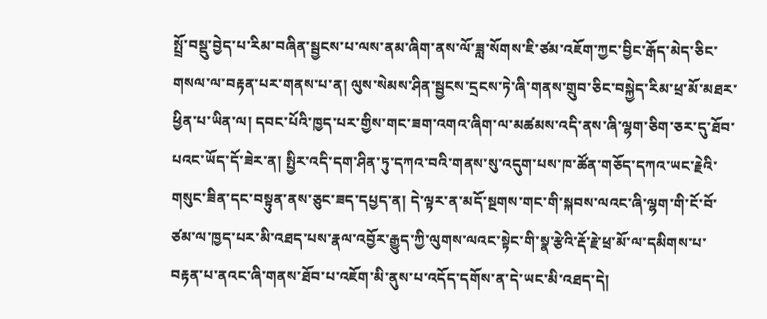སྤྲོ་བསྡུ་བྱེད་པ་རིམ་བཞིན་སྦྱངས་པ་ལས་ནམ་ཞིག་ནས་ལོ་ཟླ་སོགས་ཇི་ཙམ་འཇོག་ཀྱང་བྱིང་རྒོད་མེད་ཅིང་གསལ་ལ་བརྟན་པར་གནས་པ་ན། ལུས་སེམས་ཤིན་སྦྱངས་དྲངས་ཏེ་ཞི་གནས་གྲུབ་ཅིང་བསྐྱེད་རིམ་ཕྲ་མོ་མཐར་ཕྱིན་པ་ཡིན་ལ། དབང་པོའི་ཁྱད་པར་གྱིས་གང་ཟག་འགའ་ཞིག་ལ་མཚམས་འདི་ནས་ཞི་ལྷག་ཅིག་ཅར་དུ་ཐོབ་པའང་ཡོད་དོ་ཟེར་ན། སྤྱིར་འདི་དག་ཤིན་ཏུ་དཀའ་བའི་གནས་སུ་འདུག་པས་ཁ་ཚོན་གཅོད་དཀའ་ཡང་རྗེའི་གསུང་ཟིན་དང་བསྟུན་ནས་ཅུང་ཟད་དཔྱད་ན། དེ་ལྟར་ན་མདོ་སྔགས་གང་གི་སྐབས་ལའང་ཞི་ལྷག་གི་ངོ་བོ་ཙམ་ལ་ཁྱད་པར་མི་འཐད་པས་རྣལ་འབྱོར་རྒྱུད་ཀྱི་ལུགས་ལའང་སྟེང་གི་སྣ་རྩེའི་རྡོ་རྗེ་ཕྲ་མོ་ལ་དམིགས་པ་བརྟན་པ་ནའང་ཞི་གནས་ཐོབ་པ་འཇོག་མི་ནུས་པ་འདོད་དགོས་ན་དེ་ཡང་མི་འཐད་དེ།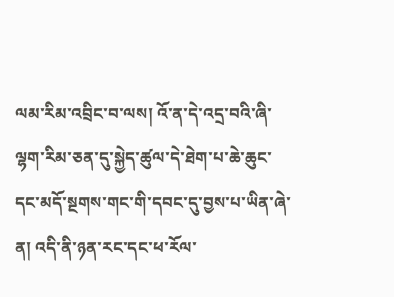ལམ་རིམ་འབྲིང་བ་ལས། འོ་ན་དེ་འདྲ་བའི་ཞི་ལྷག་རིམ་ཅན་དུ་སྐྱེད་ཚུལ་དེ་ཐེག་པ་ཆེ་ཆུང་དང་མདོ་སྔགས་གང་གི་དབང་དུ་བྱས་པ་ཡིན་ཞེ་ན། འདི་ནི་ཉན་རང་དང་ཕ་རོལ་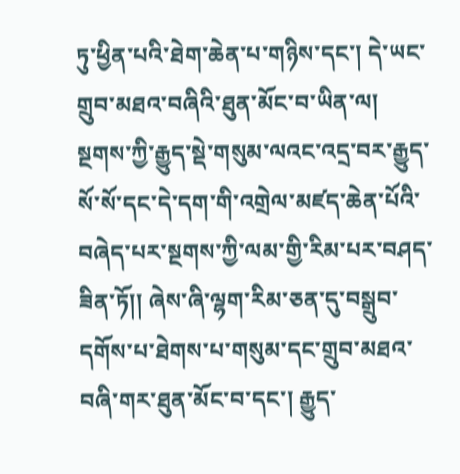ཏུ་ཕྱིན་པའི་ཐེག་ཆེན་པ་གཉིས་དང་། དེ་ཡང་གྲུབ་མཐའ་བཞིའི་ཐུན་མོང་བ་ཡིན་ལ། སྔགས་ཀྱི་རྒྱུད་སྡེ་གསུམ་ལའང་འདྲ་བར་རྒྱུད་སོ་སོ་དང་དེ་དག་གི་འགྲེལ་མཛད་ཆེན་པོའི་བཞེད་པར་སྔགས་ཀྱི་ལམ་གྱི་རིམ་པར་བཤད་ཟིན་ཏོ།། ཞེས་ཞི་ལྷག་རིམ་ཅན་དུ་བསྒྲུབ་དགོས་པ་ཐེགས་པ་གསུམ་དང་གྲུབ་མཐའ་བཞི་གར་ཐུན་མོང་བ་དང་། རྒྱུད་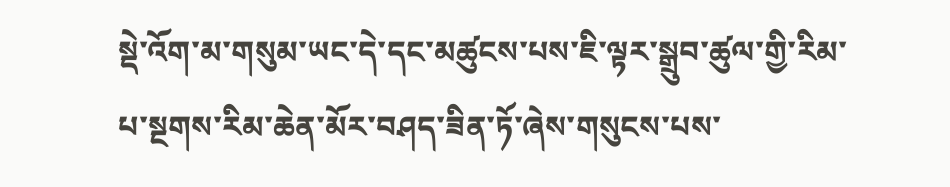སྡེ་འོག་མ་གསུམ་ཡང་དེ་དང་མཚུངས་པས་ཇི་ལྟར་སྒྲུབ་ཚུལ་གྱི་རིམ་པ་སྔགས་རིམ་ཆེན་མོར་བཤད་ཟིན་ཏོ་ཞེས་གསུངས་པས་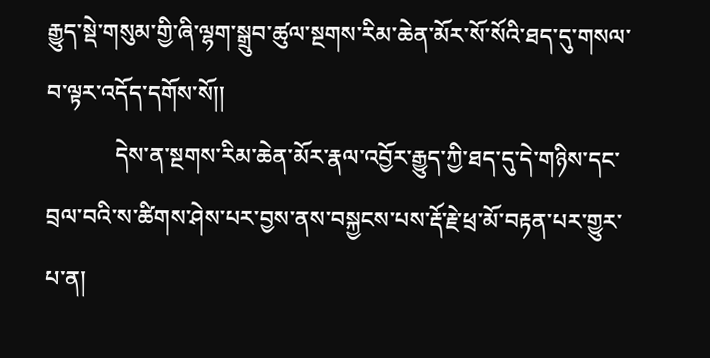རྒྱུད་སྡེ་གསུམ་གྱི་ཞི་ལྷག་སྒྲུབ་ཚུལ་སྔགས་རིམ་ཆེན་མོར་སོ་སོའི་ཐད་དུ་གསལ་བ་ལྟར་འདོད་དགོས་སོ།།
            དེས་ན་སྔགས་རིམ་ཆེན་མོར་རྣལ་འབྱོར་རྒྱུད་ཀྱི་ཐད་དུ་དེ་གཉིས་དང་བྲལ་བའི་ས་ཚིགས་ཤེས་པར་བྱས་ནས་བསྐྱངས་པས་རྡོ་རྗེ་ཕྲ་མོ་བརྟན་པར་གྱུར་པ་ན།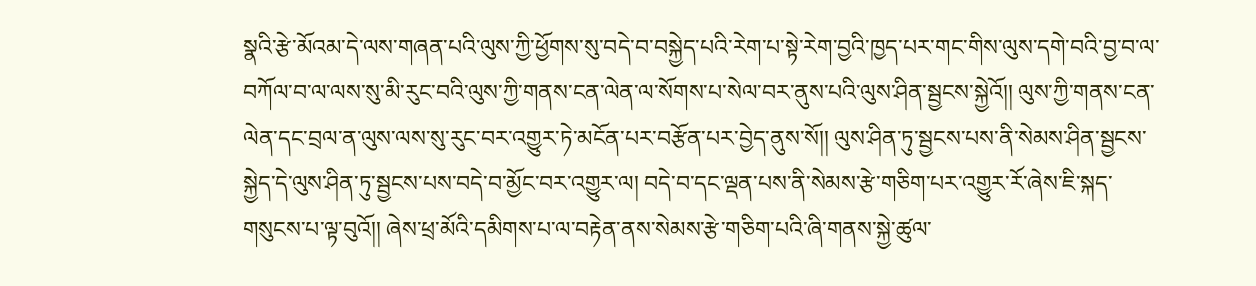སྣའི་རྩེ་མོའམ་དེ་ལས་གཞན་པའི་ལུས་ཀྱི་ཕྱོགས་སུ་བདེ་བ་བསྐྱེད་པའི་རེག་པ་སྟེ་རེག་བྱའི་ཁྱད་པར་གང་གིས་ལུས་དགེ་བའི་བྱ་བ་ལ་བཀོལ་བ་ལ་ལས་སུ་མི་རུང་བའི་ལུས་ཀྱི་གནས་ངན་ལེན་ལ་སོགས་པ་སེལ་བར་ནུས་པའི་ལུས་ཤིན་སྦྱངས་སྐྱེའོ།། ལུས་ཀྱི་གནས་ངན་ལེན་དང་བྲལ་ན་ལུས་ལས་སུ་རུང་བར་འགྱུར་ཏེ་མངོན་པར་བརྩོན་པར་བྱེད་ནུས་སོ།། ལུས་ཤིན་ཏུ་སྦྱངས་པས་ནི་སེམས་ཤིན་སྦྱངས་སྐྱེད་དེ་ལུས་ཤིན་ཏུ་སྦྱངས་པས་བདེ་བ་མྱོང་བར་འགྱུར་ལ། བདེ་བ་དང་ལྡན་པས་ནི་སེམས་རྩེ་གཅིག་པར་འགྱུར་རོ་ཞེས་ཇི་སྐད་གསུངས་པ་ལྟ་བུའོ།། ཞེས་ཕྲ་མོའི་དམིགས་པ་ལ་བརྟེན་ནས་སེམས་རྩེ་གཅིག་པའི་ཞི་གནས་སྐྱེ་ཚུལ་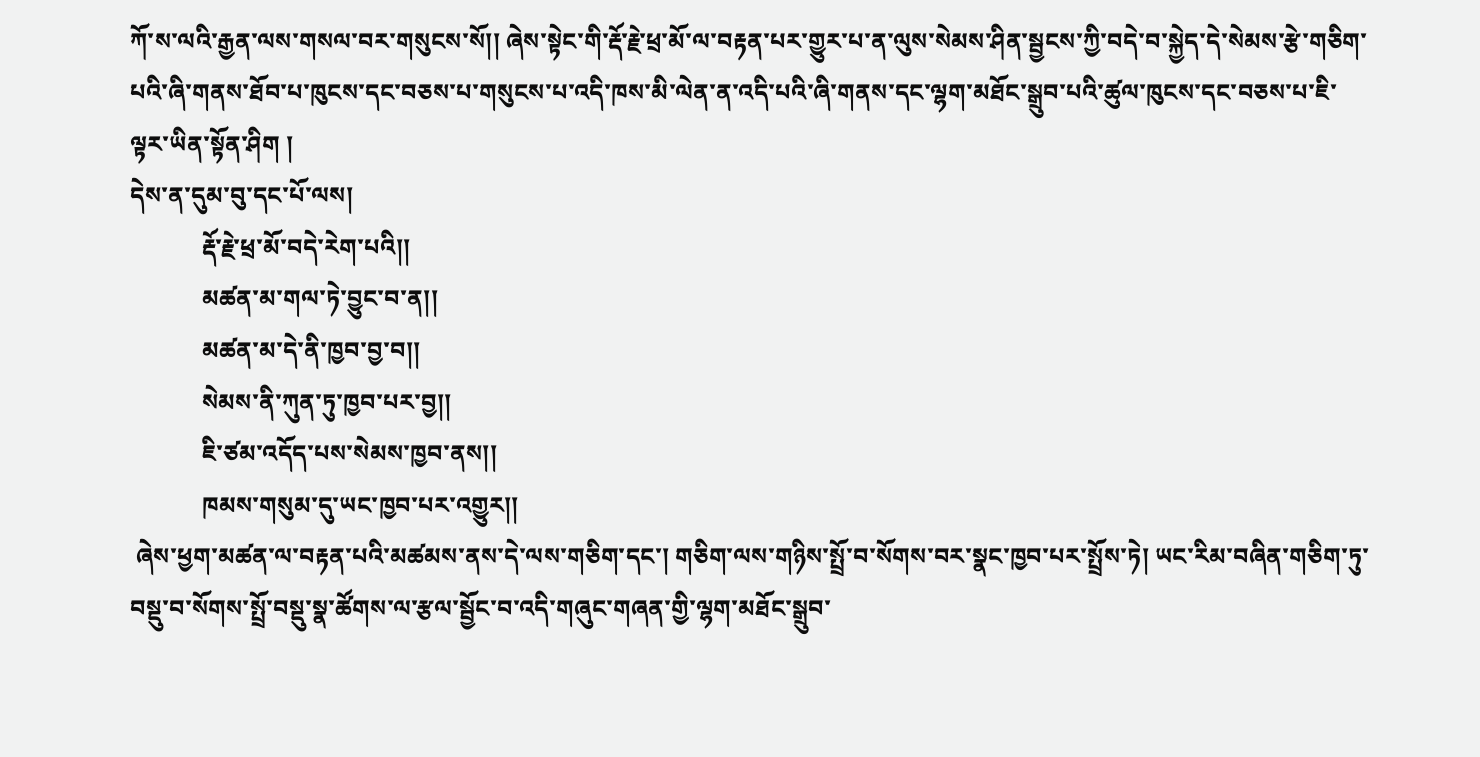ཀོ་ས་ལའི་རྒྱན་ལས་གསལ་བར་གསུངས་སོ།། ཞེས་སྟེང་གི་རྡོ་རྗེ་ཕྲ་མོ་ལ་བརྟན་པར་གྱུར་པ་ན་ལུས་སེམས་ཤིན་སྦྱངས་ཀྱི་བདེ་བ་སྐྱེད་དེ་སེམས་རྩེ་གཅིག་པའི་ཞི་གནས་ཐོབ་པ་ཁུངས་དང་བཅས་པ་གསུངས་པ་འདི་ཁས་མི་ལེན་ན་འདི་པའི་ཞི་གནས་དང་ལྷག་མཐོང་སྒྲུབ་པའི་ཚུལ་ཁུངས་དང་བཅས་པ་ཇི་ལྟར་ཡིན་སྟོན་ཤིག །
དེས་ན་དུམ་བུ་དང་པོ་ལས།
            རྡོ་རྗེ་ཕྲ་མོ་བདེ་རེག་པའི།།
            མཚན་མ་གལ་ཏེ་བྱུང་བ་ན།།
            མཚན་མ་དེ་ནི་ཁྱབ་བྱ་བ།།
            སེམས་ནི་ཀུན་ཏུ་ཁྱབ་པར་བྱ།།
            ཇི་ཙམ་འདོད་པས་སེམས་ཁྱབ་ནས།།
            ཁམས་གསུམ་དུ་ཡང་ཁྱབ་པར་འགྱུར།།
 ཞེས་ཕྱག་མཚན་ལ་བརྟན་པའི་མཚམས་ནས་དེ་ལས་གཅིག་དང་། གཅིག་ལས་གཉིས་སྤྲོ་བ་སོགས་བར་སྣང་ཁྱབ་པར་སྤྲོས་ཏེ། ཡང་རིམ་བཞིན་གཅིག་ཏུ་བསྡུ་བ་སོགས་སྤྲོ་བསྡུ་སྣ་ཚོགས་ལ་རྩལ་སྦྱོང་བ་འདི་གཞུང་གཞན་གྱི་ལྷག་མཐོང་སྒྲུབ་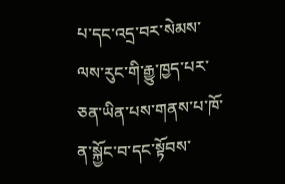པ་དང་འདྲ་བར་སེམས་ལས་རུང་གི་རྒྱུ་ཁྱད་པར་ཅན་ཡིན་པས་གནས་པ་ཁོ་ན་སྐྱོང་བ་དང་སྟོབས་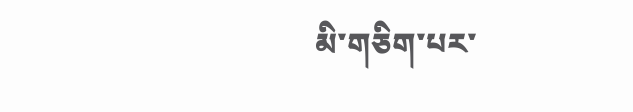མི་གཅིག་པར་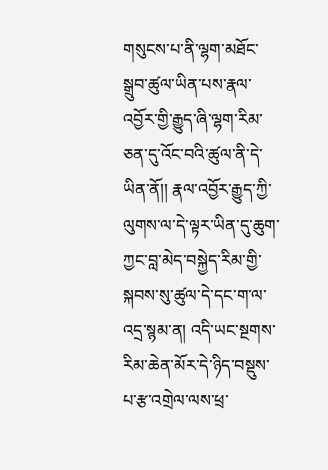གསུངས་པ་ནི་ལྷག་མཐོང་སྒྲུབ་ཚུལ་ཡིན་པས་རྣལ་འབྱོར་གྱི་རྒྱུད་ཞི་ལྷག་རིམ་ཅན་དུ་འོང་བའི་ཚུལ་ནི་དེ་ཡིན་ནོ།། རྣལ་འབྱོར་རྒྱུད་ཀྱི་ལུགས་ལ་དེ་ལྟར་ཡིན་དུ་ཆུག་ཀྱང་བླ་མེད་བསྐྱེད་རིམ་གྱི་སྐབས་སུ་ཚུལ་དེ་དང་ག་ལ་འདྲ་སྙམ་ན། འདི་ཡང་སྔགས་རིམ་ཆེན་མོར་དེ་ཉིད་བསྡུས་པ་རྩ་འགྲེལ་ལས་ཕྲ་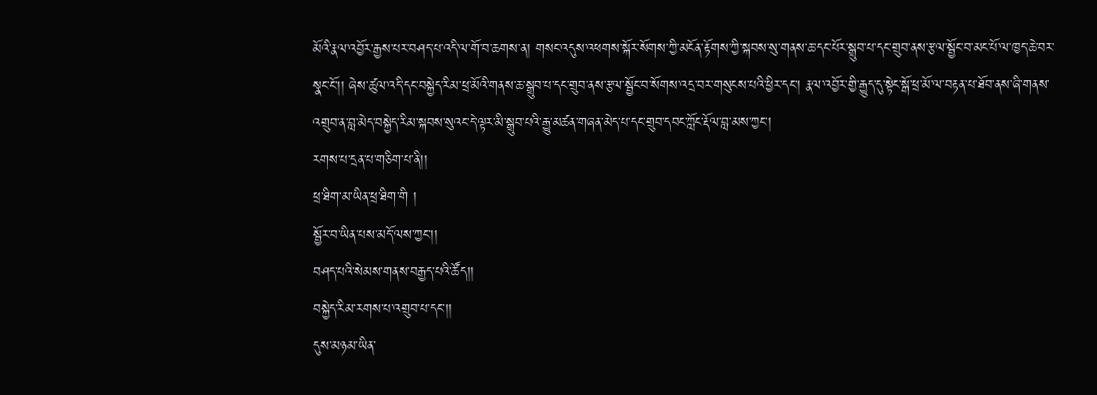མོའི་རྣལ་འབྱོར་རྒྱས་པར་བཤད་པ་འདི་ལ་གོ་བ་ཆགས་ན། གསང་འདུས་འཕགས་སྐོར་སོགས་ཀྱི་མངོན་རྟོགས་ཀྱི་སྐབས་སུ་གནས་ཆ་དང་པོར་སྒྲུབ་པ་དང་གྲུབ་ནས་རྩལ་སྦྱོང་བ་མང་པོ་ལ་ཁྱད་ཆེ་བར་སྣང་ངོ་།། ཞེས་ཚུལ་འདི་དང་བསྐྱེད་རིམ་ཕྲ་མོའི་གནས་ཆ་སྒྲུབ་པ་དང་གྲུབ་ནས་རྩལ་སྦྱོང་བ་སོགས་འདྲ་བར་གསུངས་པའི་ཕྱིར་དང་། རྣལ་འབྱོར་གྱི་རྒྱུད་དུ་སྟེང་སྒོ་ཕྲ་མོ་ལ་བརྟན་པ་ཐོབ་ནས་ཞི་གནས་འགྲུབ་ན་བླ་མེད་བསྐྱེད་རིམ་སྐབས་སུའང་དེ་ལྟར་མི་སྒྲུབ་པའི་རྒྱུ་མཚན་གཞན་མེད་པ་དང་གྲུབ་དབང་ཀློང་རྡོལ་བླ་མས་ཀྱང་།
རགས་པ་དྲན་པ་གཅིག་པ་ནི།།
ཕྲ་ཐིག་མ་ཡིན་ཕྲ་ཐིག་གི །
སྦྱོར་བ་ཡིན་པས་མདོ་ལས་ཀྱང་།།
བཤད་པའི་སེམས་གནས་བརྒྱད་པའི་ཚོད།།
བསྐྱེད་རིམ་རགས་པ་འགྲུབ་པ་དང་།།
དུས་མཉམ་ཡིན་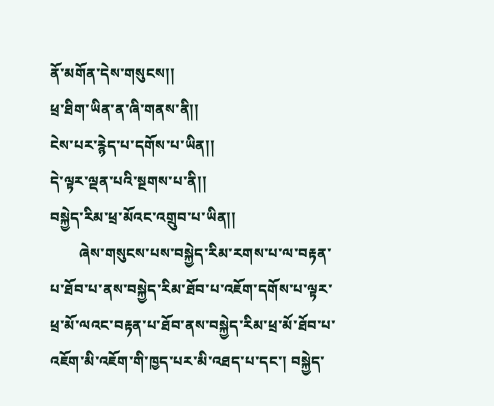ནོ་མགོན་དེས་གསུངས།།
ཕྲ་ཐིག་ཡིན་ན་ཞི་གནས་ནི།།
ངེས་པར་རྙེད་པ་དགོས་པ་ཡིན།།
དེ་ལྟར་ལྡན་པའི་སྔགས་པ་ནི།།
བསྐྱེད་རིམ་ཕྲ་མོའང་འགྲུབ་པ་ཡིན།།
        ཞེས་གསུངས་པས་བསྐྱེད་རིམ་རགས་པ་ལ་བརྟན་པ་ཐོབ་པ་ནས་བསྐྱེད་རིམ་ཐོབ་པ་འཇོག་དགོས་པ་ལྟར་ཕྲ་མོ་ལའང་བརྟན་པ་ཐོབ་ནས་བསྐྱེད་རིམ་ཕྲ་མོ་ཐོབ་པ་འཇོག་མི་འཇོག་གི་ཁྱད་པར་མི་འཐད་པ་དང་། བསྐྱེད་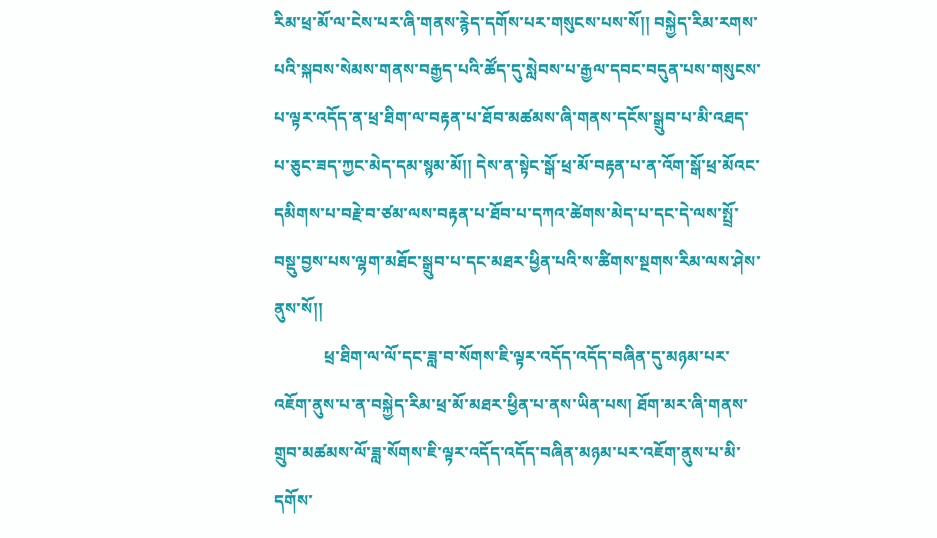རིམ་ཕྲ་མོ་ལ་ངེས་པར་ཞི་གནས་རྙེད་དགོས་པར་གསུངས་པས་སོ།། བསྐྱེད་རིམ་རགས་པའི་སྐབས་སེམས་གནས་བརྒྱད་པའི་ཚོད་དུ་སླེབས་པ་རྒྱལ་དབང་བདུན་པས་གསུངས་པ་ལྟར་འདོད་ན་ཕྲ་ཐིག་ལ་བརྟན་པ་ཐོབ་མཚམས་ཞི་གནས་དངོས་སྒྲུབ་པ་མི་འཐད་པ་ཅུང་ཟད་ཀྱང་མེད་དམ་སྙམ་མོ།། དེས་ན་སྟེང་སྒོ་ཕྲ་མོ་བརྟན་པ་ན་འོག་སྒོ་ཕྲ་མོའང་དམིགས་པ་བརྗེ་བ་ཙམ་ལས་བརྟན་པ་ཐོབ་པ་དཀའ་ཚེགས་མེད་པ་དང་དེ་ལས་སྤྲོ་བསྡུ་བྱས་པས་ལྷག་མཐོང་སྒྲུབ་པ་དང་མཐར་ཕྱིན་པའི་ས་ཚིགས་སྔགས་རིམ་ལས་ཤེས་ནུས་སོ།།
            ཕྲ་ཐིག་ལ་ལོ་དང་ཟླ་བ་སོགས་ཇི་ལྟར་འདོད་འདོད་བཞིན་དུ་མཉམ་པར་འཇོག་ནུས་པ་ན་བསྐྱེད་རིམ་ཕྲ་མོ་མཐར་ཕྱིན་པ་ནས་ཡིན་པས། ཐོག་མར་ཞི་གནས་གྲུབ་མཚམས་ལོ་ཟླ་སོགས་ཇི་ལྟར་འདོད་འདོད་བཞིན་མཉམ་པར་འཇོག་ནུས་པ་མི་དགོས་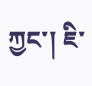ཀྱང་། ཇི་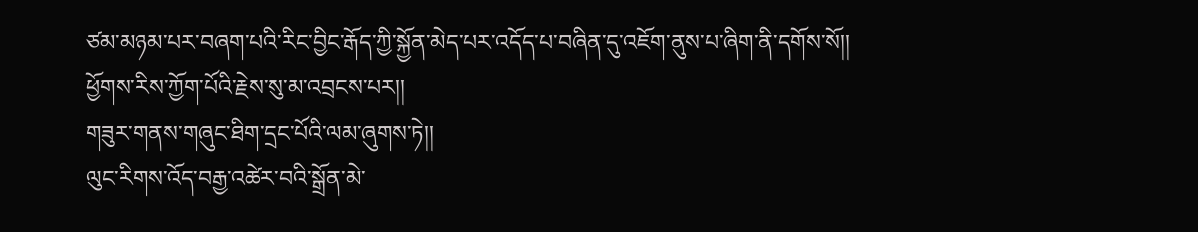ཙམ་མཉམ་པར་བཞག་པའི་རིང་བྱིང་རྒོད་ཀྱི་སྐྱོན་མེད་པར་འདོད་པ་བཞིན་དུ་འཇོག་ནུས་པ་ཞིག་ནི་དགོས་སོ།།
ཕྱོགས་རིས་ཀྱོག་པོའི་རྗེས་སུ་མ་འབྲངས་པར།།
གཟུར་གནས་གཞུང་ཐིག་དྲང་པོའི་ལམ་ཞུགས་ཏེ།།
ལུང་རིགས་འོད་བརྒྱ་འཚེར་བའི་སྒྲོན་མེ་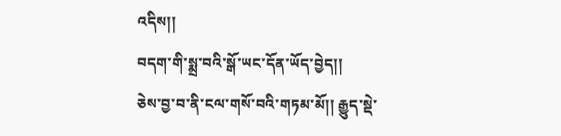འདིས།།
བདག་གི་སྨྲ་བའི་སྒོ་ཡང་དོན་ཡོད་བྱེད།།
ཅེས་བྱ་བ་ནི་ངལ་གསོ་བའི་གཏམ་མོ།། རྒྱུད་སྡེ་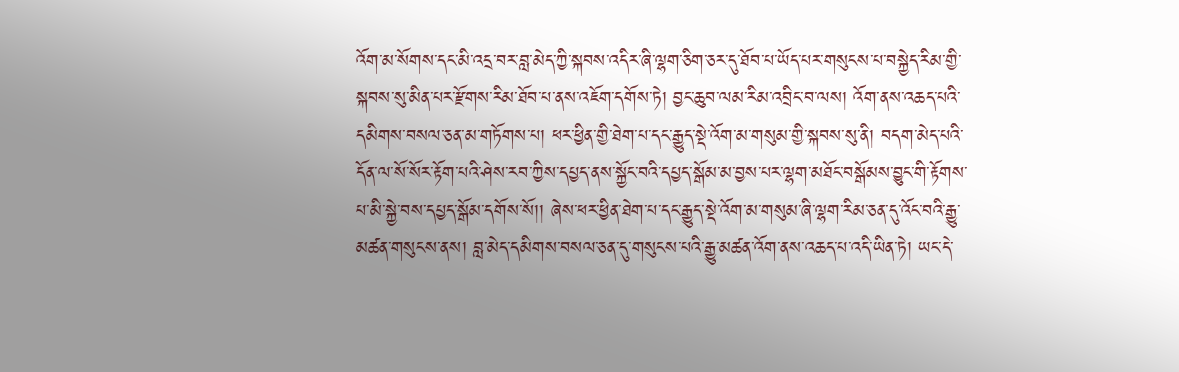འོག་མ་སོགས་དང་མི་འདྲ་བར་བླ་མེད་ཀྱི་སྐབས་འདིར་ཞི་ལྷག་ཅིག་ཅར་དུ་ཐོབ་པ་ཡོད་པར་གསུངས་པ་བསྐྱེད་རིམ་གྱི་སྐབས་སུ་མིན་པར་རྫོགས་རིམ་ཐོབ་པ་ནས་འཇོག་དགོས་ཏེ། བྱང་ཆུབ་ལམ་རིམ་འབྲིང་བ་ལས། འོག་ནས་འཆད་པའི་དམིགས་བསལ་ཅན་མ་གཏོགས་པ། ཕར་ཕྱིན་གྱི་ཐེག་པ་དང་རྒྱུད་སྡེ་འོག་མ་གསུམ་གྱི་སྐབས་སུ་ནི། བདག་མེད་པའི་དོན་ལ་སོ་སོར་རྟོག་པའི་ཤེས་རབ་ཀྱིས་དཔྱད་ནས་སྐྱོང་བའི་དཔྱད་སྒོམ་མ་བྱས་པར་ལྷག་མཐོང་བསྒོམས་བྱུང་གི་རྟོགས་པ་མི་སྐྱེ་བས་དཔྱད་སྒོམ་དགོས་སོ།། ཞེས་ཕར་ཕྱིན་ཐེག་པ་དང་རྒྱུད་སྡེ་འོག་མ་གསུམ་ཞི་ལྷག་རིམ་ཅན་དུ་འོང་བའི་རྒྱུ་མཚན་གསུངས་ནས། བླ་མེད་དམིགས་བསལ་ཅན་དུ་གསུངས་པའི་རྒྱུ་མཚན་འོག་ནས་འཆད་པ་འདི་ཡིན་ཏེ། ཡང་དེ་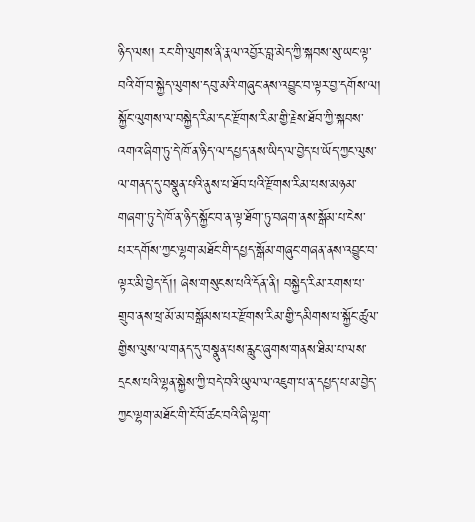ཉིད་ལས། རང་གི་ལུགས་ནི་རྣལ་འབྱོར་བླ་མེད་ཀྱི་སྐབས་སུ་ཡང་ལྟ་བའི་གོ་བ་སྐྱེད་ལུགས་དབུ་མའི་གཞུང་ནས་འབྱུང་བ་ལྟར་བྱ་དགོས་ལ། སྐྱོང་ལུགས་ལ་བསྐྱེད་རིམ་དང་རྫོགས་རིམ་གྱི་རྗེས་ཐོབ་ཀྱི་སྐབས་འགའ་ཞིག་ཏུ་དེ་ཁོ་ན་ཉིད་ལ་དཔྱད་ནས་ཡིད་ལ་བྱེད་པ་ཡོད་ཀྱང་ལུས་ལ་གནད་དུ་བསྣུན་པའི་ནུས་པ་ཐོབ་པའི་རྫོགས་རིམ་པས་མཉམ་གཞག་ཏུ་དེ་ཁོ་ན་ཉིད་སྐྱོང་བ་ན་ལྟ་ཐོག་ཏུ་བཞག་ནས་སྒོམ་པ་ངེས་པར་དགོས་ཀྱང་ལྷག་མཐོང་གི་དཔྱད་སྒོམ་གཞུང་གཞན་ནས་འབྱུང་བ་ལྟར་མི་བྱེད་དོ།། ཞེས་གསུངས་པའི་དོན་ནི། བསྐྱེད་རིམ་རགས་པ་གྲུབ་ནས་ཕྲ་མོ་མ་བསྒོམས་པར་རྫོགས་རིམ་གྱི་དམིགས་པ་སྐྱོང་ཚུལ་གྱིས་ལུས་ལ་གནད་དུ་བསྣུན་པས་རླུང་ཞུགས་གནས་ཐིམ་པ་ལས་དྲངས་པའི་ལྷན་སྐྱེས་ཀྱི་བདེ་བའི་ཡུལ་ལ་འཇུག་པ་ན་དཔྱད་པ་མ་བྱེད་ཀྱང་ལྷག་མཐོང་གི་ངོ་བོ་ཚང་བའི་ཞི་ལྷག་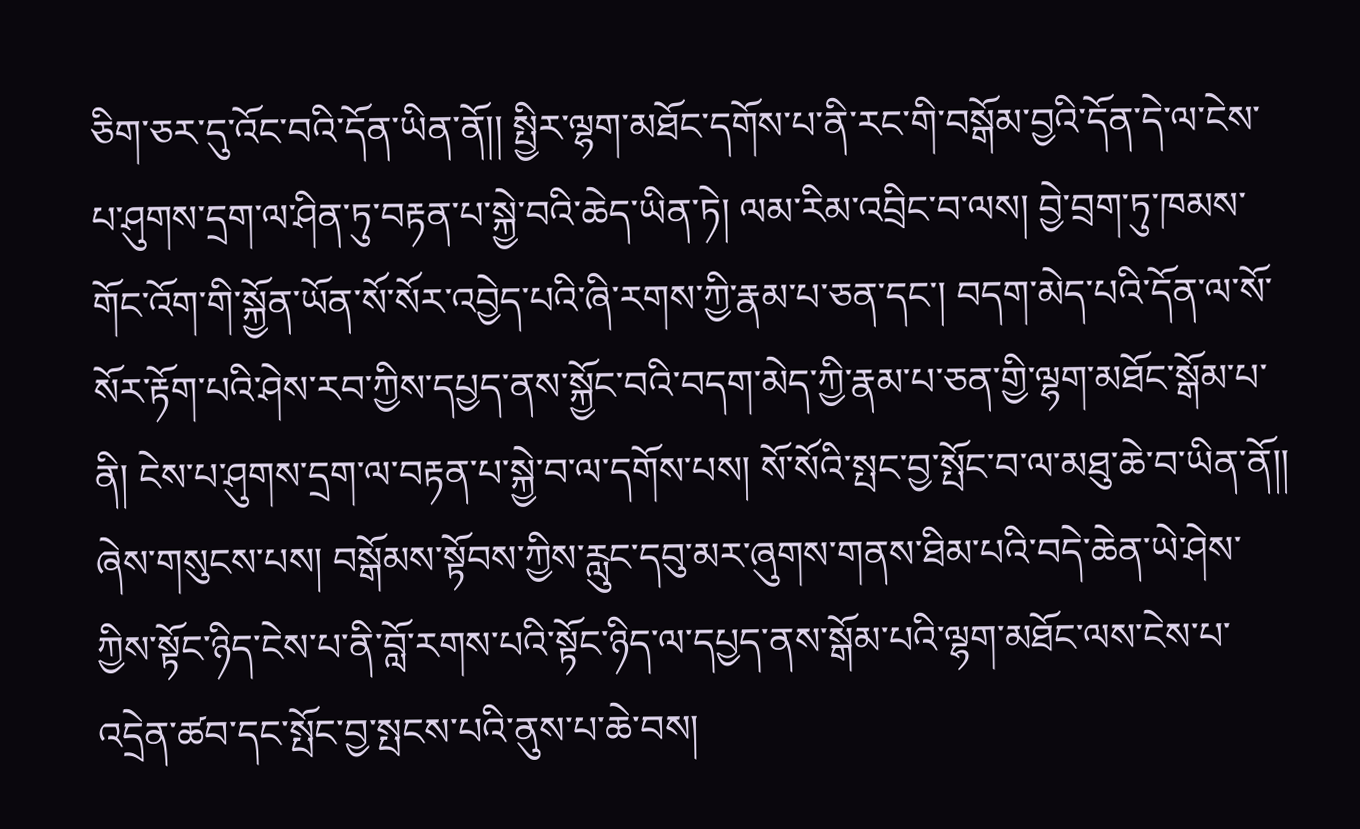ཅིག་ཅར་དུ་འོང་བའི་དོན་ཡིན་ནོ།། སྤྱིར་ལྷག་མཐོང་དགོས་པ་ནི་རང་གི་བསྒོམ་བྱའི་དོན་དེ་ལ་ངེས་པ་ཤུགས་དྲག་ལ་ཤིན་ཏུ་བརྟན་པ་སྐྱེ་བའི་ཆེད་ཡིན་ཏེ། ལམ་རིམ་འབྲིང་བ་ལས། བྱེ་བྲག་ཏུ་ཁམས་གོང་འོག་གི་སྐྱོན་ཡོན་སོ་སོར་འབྱེད་པའི་ཞི་རགས་ཀྱི་རྣམ་པ་ཅན་དང་། བདག་མེད་པའི་དོན་ལ་སོ་སོར་རྟོག་པའི་ཤེས་རབ་ཀྱིས་དཔྱད་ནས་སྐྱོང་བའི་བདག་མེད་ཀྱི་རྣམ་པ་ཅན་གྱི་ལྷག་མཐོང་སྒོམ་པ་ནི། ངེས་པ་ཤུགས་དྲག་ལ་བརྟན་པ་སྐྱེ་བ་ལ་དགོས་པས། སོ་སོའི་སྤང་བྱ་སྤོང་བ་ལ་མཐུ་ཆེ་བ་ཡིན་ནོ།། ཞེས་གསུངས་པས། བསྒོམས་སྟོབས་ཀྱིས་རླུང་དབུ་མར་ཞུགས་གནས་ཐིམ་པའི་བདེ་ཆེན་ཡེ་ཤེས་ཀྱིས་སྟོང་ཉིད་ངེས་པ་ནི་བློ་རགས་པའི་སྟོང་ཉིད་ལ་དཔྱད་ནས་སྒོམ་པའི་ལྷག་མཐོང་ལས་ངེས་པ་འདྲེན་ཚབ་དང་སྤོང་བྱ་སྤངས་པའི་ནུས་པ་ཆེ་བས།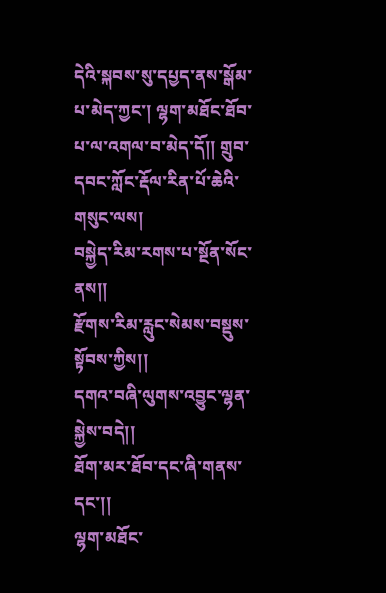དེའི་སྐབས་སུ་དཔྱད་ནས་སྒོམ་པ་མེད་ཀྱང་། ལྷག་མཐོང་ཐོབ་པ་ལ་འགལ་བ་མེད་དོ།། གྲུབ་དབང་ཀློང་རྡོལ་རིན་པོ་ཆེའི་གསུང་ལས།
བསྐྱེད་རིམ་རགས་པ་སྔོན་སོང་ནས།།
རྫོགས་རིམ་རླུང་སེམས་བསྡུས་སྟོབས་ཀྱིས།།
དགའ་བཞི་ལུགས་འབྱུང་ལྷན་སྐྱེས་བདེ།།
ཐོག་མར་ཐོབ་དང་ཞི་གནས་དང་།།
ལྷག་མཐོང་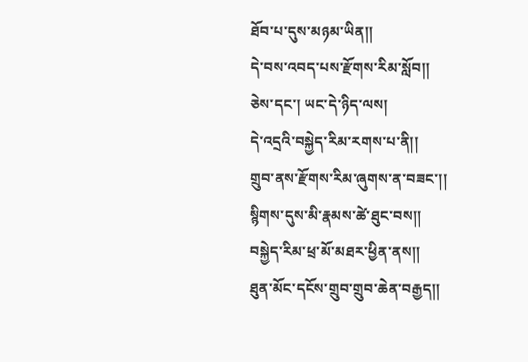ཐོབ་པ་དུས་མཉམ་ཡིན།།
དེ་བས་འབད་པས་རྫོགས་རིམ་སློབ།།
ཅེས་དང་། ཡང་དེ་ཉིད་ལས།
དེ་འདྲའི་བསྐྱེད་རིམ་རགས་པ་ནི།།
གྲུབ་ནས་རྫོགས་རིམ་ཞུགས་ན་བཟང་།།
སྙིགས་དུས་མི་རྣམས་ཚེ་ཐུང་བས།།
བསྐྱེད་རིམ་ཕྲ་མོ་མཐར་ཕྱིན་ནས།།
ཐུན་མོང་དངོས་གྲུབ་གྲུབ་ཆེན་བརྒྱད།།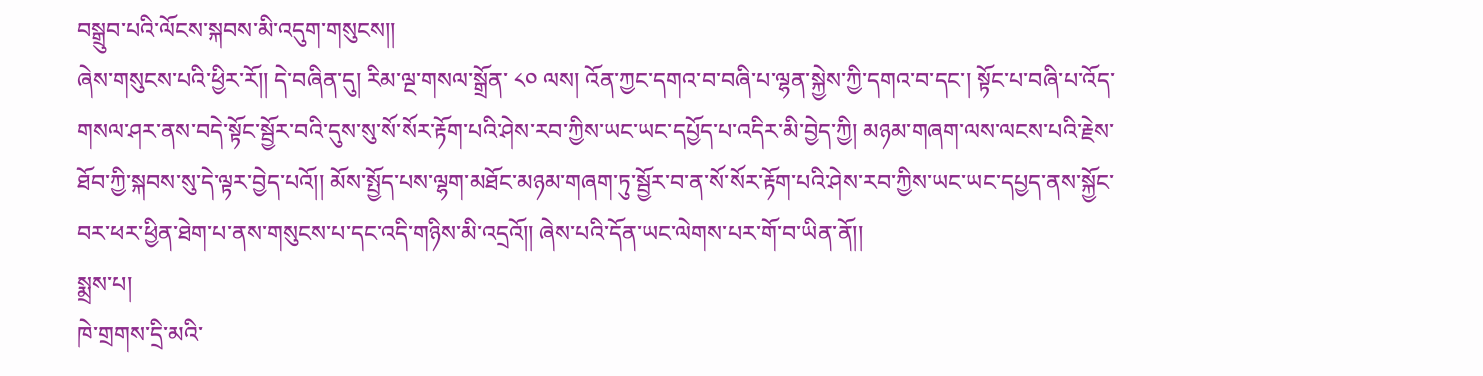བསྒྲུབ་པའི་ལོངས་སྐབས་མི་འདུག་གསུངས།།
ཞེས་གསུངས་པའི་ཕྱིར་རོ།། དེ་བཞིན་དུ། རིམ་ལྔ་གསལ་སྒྲོན་ ༨༠ ལས། འོན་ཀྱང་དགའ་བ་བཞི་པ་ལྷན་སྐྱེས་ཀྱི་དགའ་བ་དང་། སྟོང་པ་བཞི་པ་འོད་གསལ་ཤར་ནས་བདེ་སྟོང་སྦྱོར་བའི་དུས་སུ་སོ་སོར་རྟོག་པའི་ཤེས་རབ་ཀྱིས་ཡང་ཡང་དཔྱོད་པ་འདིར་མི་བྱེད་ཀྱི། མཉམ་གཞག་ལས་ལངས་པའི་རྗེས་ཐོབ་ཀྱི་སྐབས་སུ་དེ་ལྟར་བྱེད་པའོ།། མོས་སྤྱོད་པས་ལྷག་མཐོང་མཉམ་གཞག་ཏུ་སྦྱོར་བ་ན་སོ་སོར་རྟོག་པའི་ཤེས་རབ་ཀྱིས་ཡང་ཡང་དཔྱད་ནས་སྐྱོང་བར་ཕར་ཕྱིན་ཐེག་པ་ནས་གསུངས་པ་དང་འདི་གཉིས་མི་འདྲའོ།། ཞེས་པའི་དོན་ཡང་ལེགས་པར་གོ་བ་ཡིན་ནོ།།
སྨྲས་པ།
ཁེ་གྲགས་དྲི་མའི་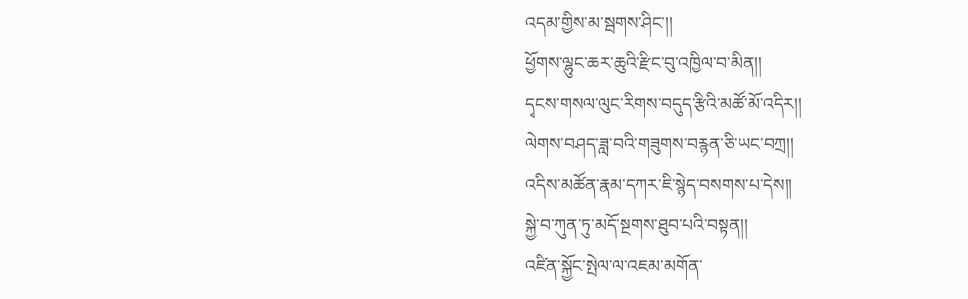འདམ་གྱིས་མ་སྦགས་ཤིང་།།
ཕྱོགས་ལྷུང་ཆར་ཆུའི་རྫིང་བུ་འཁྱིལ་བ་མིན།།
དྭངས་གསལ་ལུང་རིགས་བདུད་རྩིའི་མཚོ་མོ་འདིར།།
ལེགས་བཤད་ཟླ་བའི་གཟུགས་བརྙན་ཅི་ཡང་བཀྲ།།
འདིས་མཚོན་རྣམ་དཀར་ཇི་སྙེད་བསགས་པ་དེས།།
སྐྱེ་བ་ཀུན་ཏུ་མདོ་སྔགས་ཐུབ་པའི་བསྟན།།
འཛིན་སྐྱོང་སྤེལ་ལ་འཇམ་མགོན་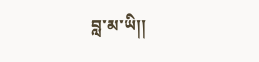བླ་མ་ཡི།།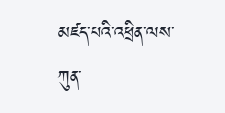མཛད་པའི་འཕྲིན་ལས་ཀུན་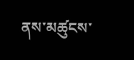ནས་མཚུངས་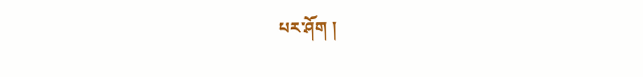པར་ཤོག །